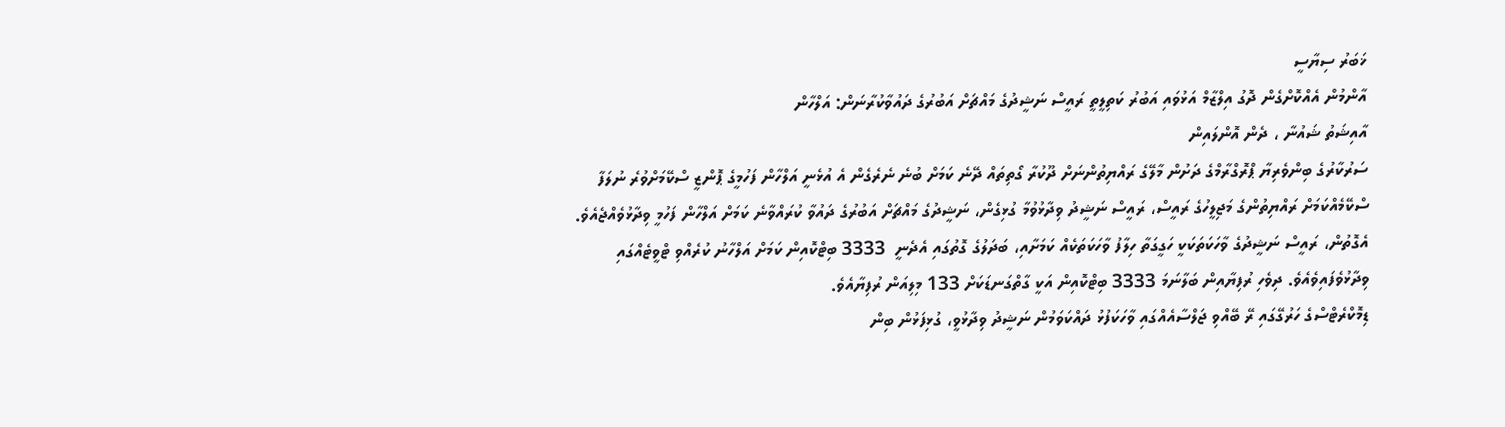ޚަބަރު ސިޔާސީ
އާންމުން އެއްކޮށްގެން ދޮގު އިލްޒާމް އަޅުވައި އަބުރު ކަތިލީތީ ރައީސް ނަޝީދުގެ މައްޗަށް އަބުރުގެ ދައުވާކުރާނަން: އަލްހާން
އާއިޝަތު ޝައުނާ ، ދެން އޮންލައިން
ސަރުކާރުގެ ބިންވެރިޔާ ޕްރޮގްރާމްގެ ދަށުން މާލޭގެ ރައްޔިތުންނަށް ދޫކުރާ ގޯތިތައް ދޭނެ ކަމަށް ބުނެ ނެރެގެން އެ އުޅެނީ އަލްހާން ފަހުމީގެ ޕޮންޒީ ސްކޭމަށްވުރެ ނުލަފާ ސްކޭމެއްކަމަށް ރައްޔިތުންގެ މަޖިލީހުގެ ރައީސް، ރައީސް ނަޝީދު ވިދާޅުވުމާ ގުޅިގެން، ނަޝީދުގެ މައްޗަށް އަބުރުގެ ދައުވާ ކުރައްވާނެ ކަމަށް އަލްހާން ފަހުމީ ވިދާޅުވެއްޖެއެވެ.
އެގޮތުން، ރައީސް ނަޝީދުގެ ވާހަކަތަކަކީ ހަގީގަތާ ހިލާފު ވާހަކަތަކެއް ކަމަށާއި، ބަދަލުގެ ގޮތުގައި އެދެނީ  3333 ބިޓްކޮއިން ކަމަށް އަލްހާނު ކުރެއްވި ޓްވީޓެއްގައި ވިދާޅުވެފައިވެއެވެ. ދިވެހި ރުފިޔާއިން ބަލާނަމަ 3333 ބިޓްކޮއިން އަކީ ގާތްގަނޑަކަށް 133 މިލިއަން ރުފިޔާއެވެ.
ޑިމޮކްރެޓްސްގެ ހަރުގޭގައި ރޭ ބޭއްވި ޖަލްސާއެއްގައި ވާހަކަފުޅު ދައްކަވަމުން ނަޝީދު ވިދާޅުވީ، ގުޅިފަޅުން ބިން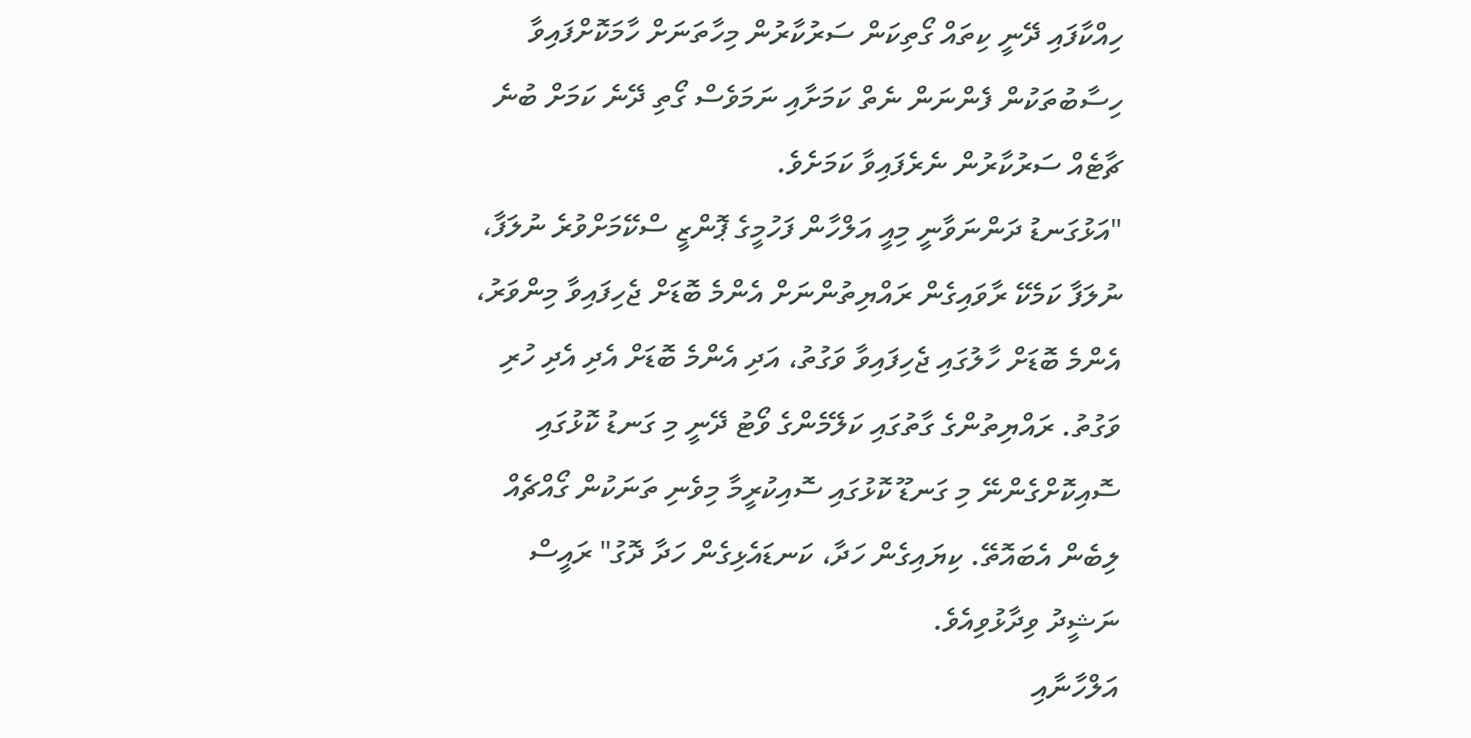ހިއްކާފައި ދޭނީ ކިތައް ގޯތިކަން ސަރުކާރުން މިހާތަނަށް ހާމަކޮށްފައިވާ ހިސާބުތަކުން ފެންނަން ނެތް ކަމަށާއި ނަމަވެސް ގޯތި ދޭނެ ކަމަށް ބުނެ ޗާޓެއް ސަރުކާރުން ނެރެފައިވާ ކަމަށެވެ.
"އަޅުގަނޑު ދަންނަވާނީ މިއީ އަލްހާން ފަހުމީގެ ޕޮންޒީ ސްކޭމަށްވުރެ ނުލަފާ، ނުލަފާ ކަމެކޭ ރާވައިގެން ރައްޔިތުންނަށް އެންމެ ބޮޑަށް ޖެހިފައިވާ މިންވަރު، އެންމެ ބޮޑަށް ހާލުގައި ޖެހިފައިވާ ވަގުތު، އަދި އެންމެ ބޮޑަށް އެދި އެދި ހުރި ވަގުތު. ރައްޔިތުންގެ ގާތުގައި ކަލޭމެންގެ ވޯޓު ދޭނީ މި ގަނޑު ކޮޅުގައި ސޮއިކޮށްގެންނޭ މި ގަނޑޫ ކޮޅުގައި ސޮއިކުރީމާ މިވެނި ތަނަކުން ގޯއްޗެއް ލިބެން އެބައޮތޭ. ކިޔައިގެން ހަދާ، ކަނޑައެޅިގެން ހަދާ ދޮގު" ރައީސް ނަޝީދު ވިދާޅުވިއެވެ.
އަލްހާނާއި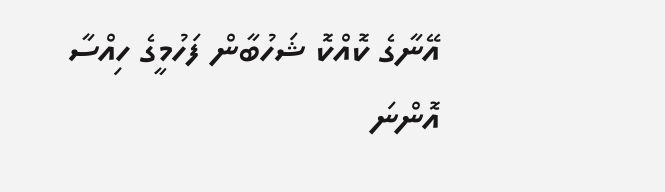އޭނާގެ ކޮއްކޮ ޝަހުބާން ފަހުމީގެ ހިއްސާ އޮންނަ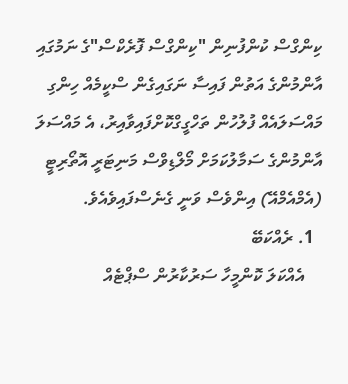ކިންގްސް ކުންފުނިން "ކިންގްސް ފޮރެކްސް"ގެ ނަމުގައި އާންމުންގެ އަތުން ފައިސާ ނަގައިގެން ސްކީމެއް ހިންގި މައްސަލައެއް ފުލުހުން ތަހްގީގްކޮށްފައިވާއިރު، އެ މައްސަލަ އާންމުންގެ ސަމާލުކަމަށް މޯލްޑިވްސް މަނިޓަރީ އޮތޯރިޓީ (އެމްއެމްއޭ) އިންވެސް ވަނީ ގެނެސްފައިވެއެވެ.
  1. ރެއްކަބޭ
    އެއްކަލަ ކޮންމީހާ ސަރުކާރުން ސްޕްޓެއް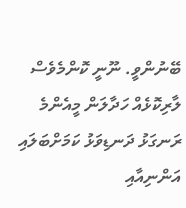ބޭނުންވީ. ނޫނީ ކޮންމެވެސް ލާރިކޮޅެއް ހަދާލަން މީއެންމެ ރަނގަޅު ދަނޑިވަޅު ކަމަށްބަލައި އަންނިއާއި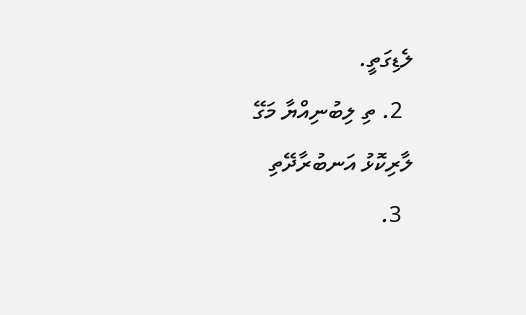ލެޑިގަތީ.
  2. ތި ލިބުނިއްޔާ މަގޭ ލާރިކޮޅު އަނބުރާދޭތި
  3.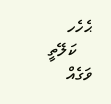ޙެހެހ
    ކަލޭތީ ވަގެއް